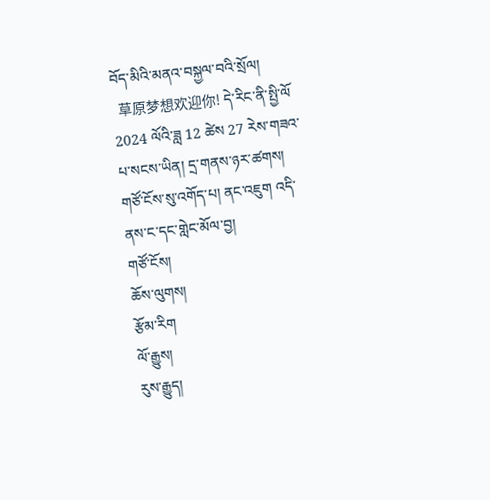བོད་མིའི་མནའ་བསྐྱལ་བའི་སྲོལ།
  草原梦想欢迎你! དེ་རིང་ནི་སྤྱི་ལོ 2024 ལོའི་ཟླ 12 ཚེས 27 རེས་གཟའ་པ་སངས་ཡིན། དྲ་གནས་ཉར་ཚགས།  གཙོ་ངོས་སུ་འགོད་པ། ནང་འཇུག འདི་ནས་ང་དང་གླེང་མོལ་བྱ།
གཙོ་ངོས།
ཆོས་ལུགས།
རྩོམ་རིག
ལོ་རྒྱུས།
རུས་རྒྱུད།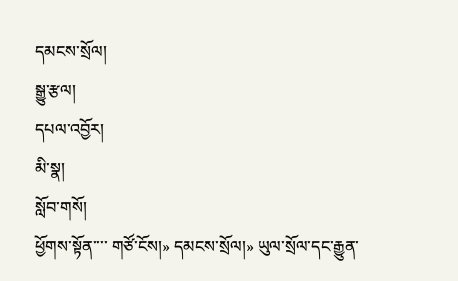དམངས་སྲོལ།
སྒྱུ་རྩལ།
དཔལ་འབྱོར།
མི་སྣ།
སློབ་གསོ།
ཕྱོགས་སྟོན་་་་ གཙོ་ངོས།» དམངས་སྲོལ།» ཡུལ་སྲོལ་དང་རྒྱུན་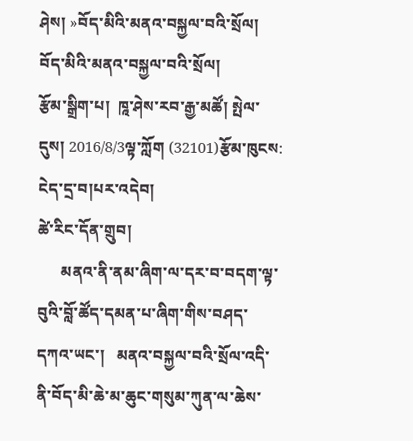ཤེས། »བོད་མིའི་མནའ་བསྐྱལ་བའི་སྲོལ།
བོད་མིའི་མནའ་བསྐྱལ་བའི་སྲོལ།
རྩོམ་སྒྲིག་པ།  ཁཱ་ཤེས་རབ་རྒྱ་མཚོ། སྤེལ་དུས། 2016/8/3ལྟ་ཀློག (32101)རྩོམ་ཁུངས: ངེད་དྲ་བ།པར་འདེབ།
ཚེ་རིང་དོན་གྲུབ།
      མནའ་ནི་ནམ་ཞིག་ལ་དར་བ་བདག་ལྟ་བུའི་བློ་ཚོད་དམན་པ་ཞིག་གིས་བཤད་དཀའ་ཡང་།   མནའ་བསྐྱལ་བའི་སྲོལ་འདི་ནི་བོད་མི་ཆེ་མ་ཆུང་གསུམ་ཀུན་ལ་ཆེས་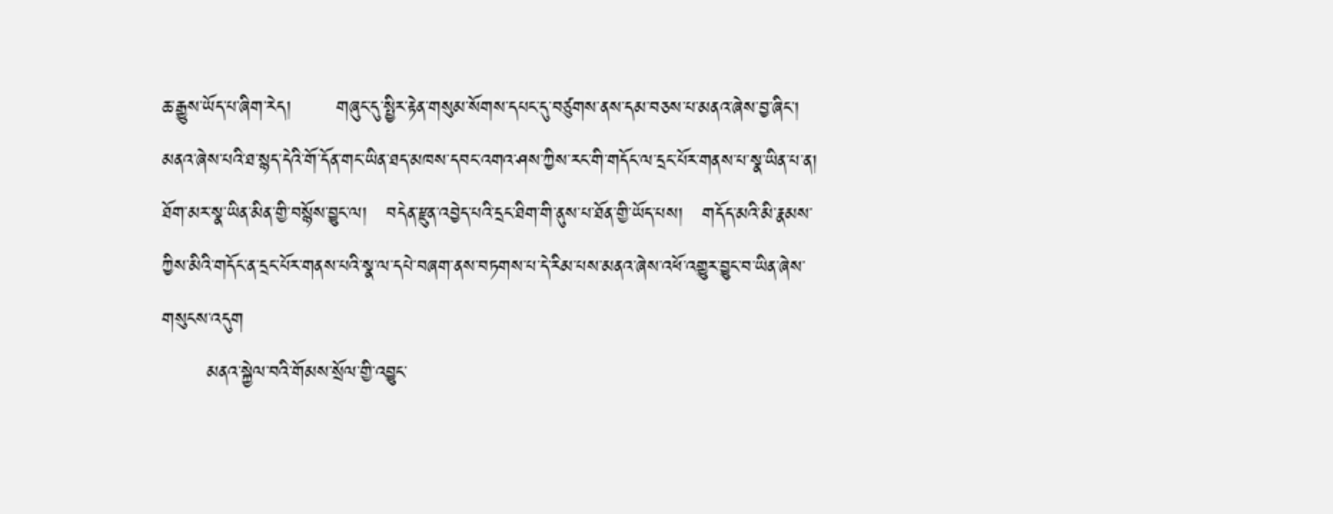ཆ་རྒྱུས་ཡོད་པ་ཞིག་རེད།       གཞུང་དུ་སྤྱིར་རྟེན་གསུམ་སོགས་དཔང་དུ་བཙུགས་ནས་དམ་བཅས་པ་མནའ་ཞེས་བྱ་ཞིང་།   མནའ་ཞེས་པའི་ཐ་སྙད་དེའི་གོ་དོན་གང་ཡིན་ཐད་མཁས་དབང་འགའ་ཤས་ཀྱིས་རང་གི་གདོང་ལ་དྲང་པོར་གནས་པ་སྣ་ཡིན་པ་ན།   ཐོག་མར་སྣ་ཡིན་མིན་གྱི་བསྙོས་བྱུང་ལ།   བདེན་རྫུན་འབྱེད་པའི་དྲང་ཐིག་གི་ནུས་པ་ཐོན་གྱི་ཡོད་པས།   གདོད་མའི་མི་རྣམས་ཀྱིས་མིའི་གདོང་ན་དྲང་པོར་གནས་པའི་སྣ་ལ་དཔེ་བཞག་ནས་བཏགས་པ་དེ་རིམ་པས་མནའ་ཞེས་འཕོ་འགྱུར་བྱུང་བ་ཡིན་ཞེས་གསུངས་འདུག
       མནའ་སྐྱེལ་བའི་གོམས་སྲོལ་གྱི་འབྱུང་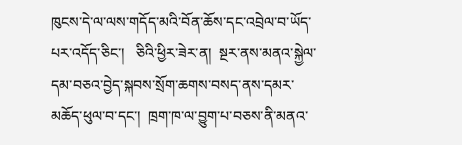ཁུངས་དེ་ལ་ལས་གདོད་མའི་བོན་ཆོས་དང་འབྲེལ་བ་ཡོད་པར་འདོད་ཅིང་།   ཅིའི་ཕྱིར་ཟེར་ན།  སྔར་ནས་མནའ་སྐྱེལ་དམ་བཅའ་བྱེད་སྐབས་སྲོག་ཆགས་བསད་ནས་དམར་མཆོད་ཕུལ་བ་དང་།  ཁྲག་ཁ་ལ་བྱུག་པ་བཅས་ནི་མནའ་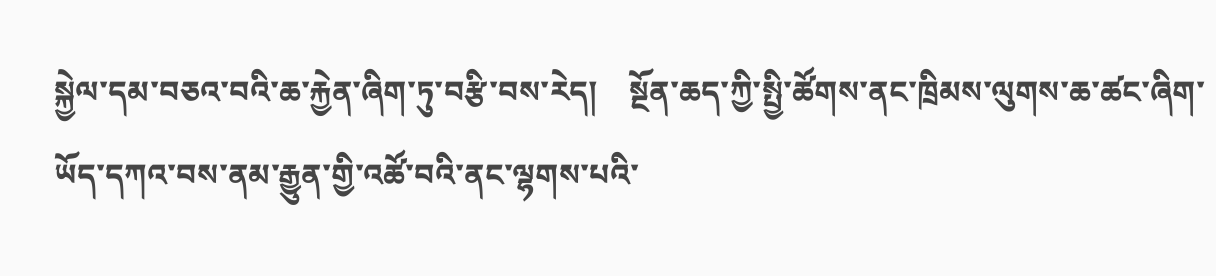སྐྱེལ་དམ་བཅའ་བའི་ཆ་རྐྱེན་ཞིག་ཏུ་བརྩི་བས་རེད།    སྔོན་ཆད་ཀྱི་སྤྱི་ཚོགས་ནང་ཁྲིམས་ལུགས་ཆ་ཚང་ཞིག་ཡོད་དཀའ་བས་ནམ་རྒྱུན་གྱི་འཚོ་བའི་ནང་ལྷགས་པའི་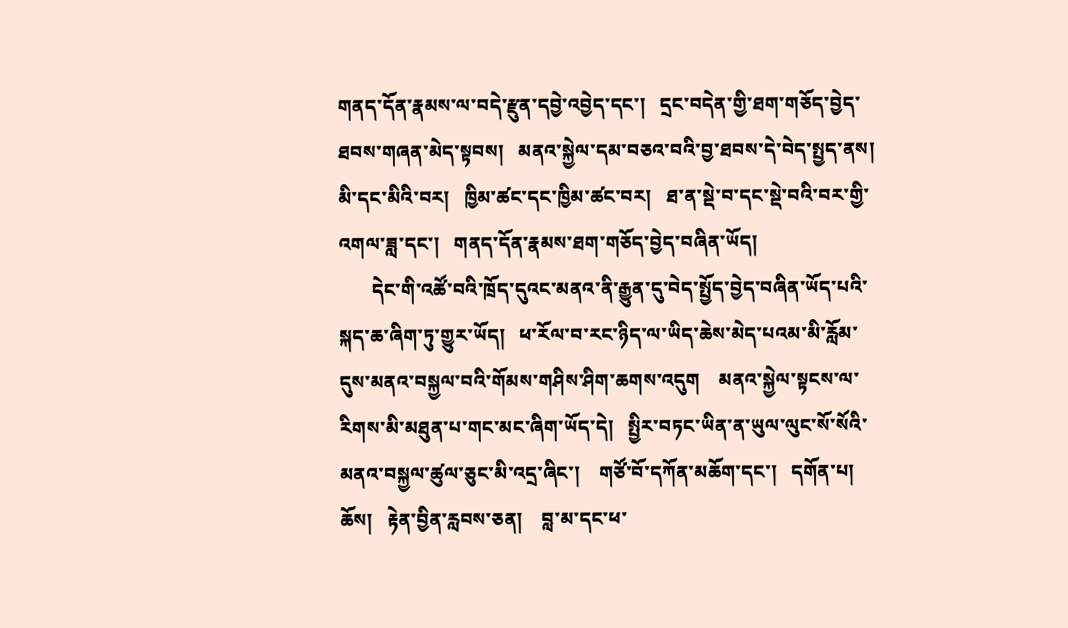གནད་དོན་རྣམས་ལ་བདེ་རྫུན་དབྱེ་འབྱེད་དང་།   དྲང་བདེན་གྱི་ཐག་གཅོད་བྱེད་ཐབས་གཞན་མེད་སྟབས།   མནའ་སྐྱེལ་དམ་བཅའ་བའི་བྱ་ཐབས་དེ་བེད་སྤྱད་ནས།   མི་དང་མིའི་བར།   ཁྱིམ་ཚང་དང་ཁྱིམ་ཚང་བར།   ཐ་ན་སྡེ་བ་དང་སྡེ་བའི་བར་གྱི་འགལ་ཟླ་དང་།   གནད་དོན་རྣམས་ཐག་གཅོད་བྱེད་བཞིན་ཡོད།
       དེང་གི་འཚོ་བའི་ཁྲོད་དུའང་མནའ་ནི་རྒྱུན་དུ་བེད་སྤྱོད་བྱེད་བཞིན་ཡོད་པའི་སྐད་ཆ་ཞིག་ཏུ་གྱུར་ཡོད།   ཕ་རོལ་བ་རང་ཉིད་ལ་ཡིད་ཆེས་མེད་པའམ་མི་རློམ་དུས་མནའ་བསྐྱལ་བའི་གོམས་གཤིས་ཤིག་ཆགས་འདུག    མནའ་སྐྱེལ་སྟངས་ལ་རིགས་མི་མཐུན་པ་གང་མང་ཞིག་ཡོད་དེ།   སྤྱིར་བཏང་ཡིན་ན་ཡུལ་ལུང་སོ་སོའི་མནའ་བསྐྱལ་ཚུལ་ཅུང་མི་འདྲ་ཞིང་།    གཙོ་བོ་དཀོན་མཆོག་དང་།   དགོན་པ།    ཆོས།   རྟེན་བྱིན་རླབས་ཅན།    བླ་མ་དང་ཕ་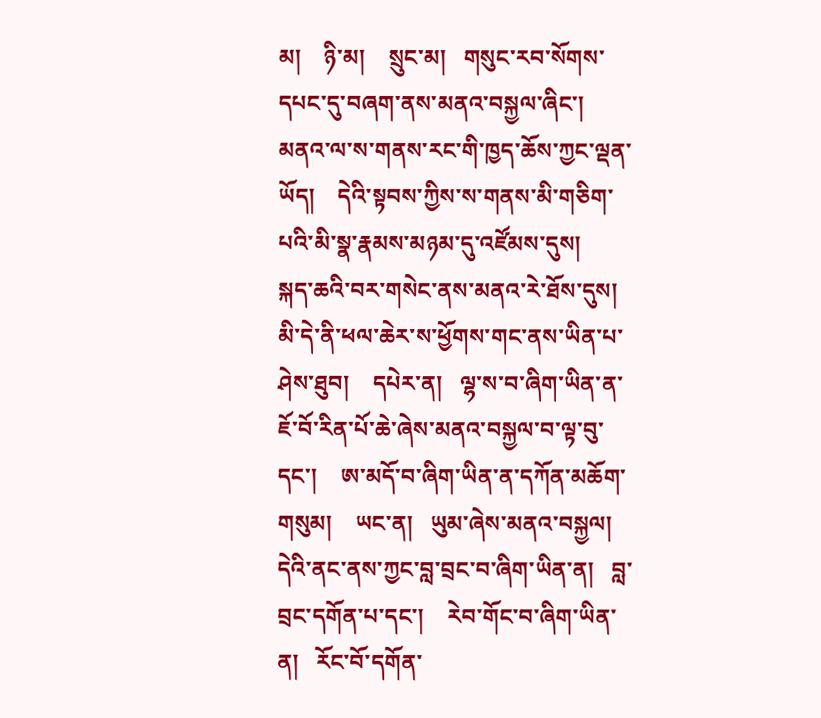མ།    ཉི་མ།    སྲུང་མ།   གསུང་རབ་སོགས་དཔང་དུ་བཞག་ནས་མནའ་བསྐྱལ་ཞིང་།    མནའ་ལ་ས་གནས་རང་གི་ཁྱད་ཆོས་ཀྱང་ལྡན་ཡོད།    དེའི་སྟབས་ཀྱིས་ས་གནས་མི་གཅིག་པའི་མི་སྣ་རྣམས་མཉམ་དུ་འཛོམས་དུས།    སྐད་ཆའི་བར་གསེང་ནས་མནའ་རེ་ཐོས་དུས།    མི་དེ་ནི་ཕལ་ཆེར་ས་ཕྱོགས་གང་ནས་ཡིན་པ་ཤེས་ཐུབ།    དཔེར་ན།   ལྷ་ས་བ་ཞིག་ཡིན་ན་ཇོ་བོ་རིན་པོ་ཆེ་ཞེས་མནའ་བསྐྱལ་བ་ལྟ་བུ་དང་།    ཨ་མདོ་བ་ཞིག་ཡིན་ན་དཀོན་མཆོག་གསུམ།    ཡང་ན།   ཡུམ་ཞེས་མནའ་བསྐྱལ།  དེའི་ནང་ནས་ཀྱང་བླ་བྲང་བ་ཞིག་ཡིན་ན།   བླ་བྲང་དགོན་པ་དང་།    རེབ་གོང་བ་ཞིག་ཡིན་ན།   རོང་བོ་དགོན་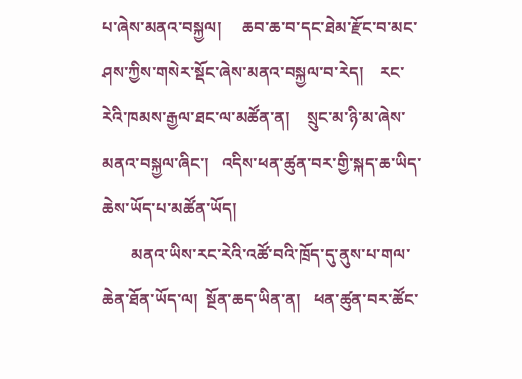པ་ཞེས་མནའ་བསྐྱལ།     ཆབ་ཆ་བ་དང་ཐེམ་རྫོང་བ་མང་ཤས་ཀྱིས་གསེར་སྡོང་ཞེས་མནའ་བསྐྱལ་བ་རེད།    རང་རེའི་ཁམས་རྒྱལ་ཐང་ལ་མཚོན་ན།    སྲུང་མ་ཉི་མ་ཞེས་མནའ་བསྐྱལ་ཞིང་།   འདིས་ཕན་ཚུན་བར་གྱི་སྐད་ཆ་ཡིད་ཆེས་ཡོད་པ་མཚོན་ཡོད།
       མནའ་ཡིས་རང་རེའི་འཚོ་བའི་ཁྲོད་དུ་ནུས་པ་གལ་ཆེན་ཐོན་ཡོད་ལ།  སྔོན་ཆད་ཡིན་ན།   ཕན་ཚུན་བར་ཚོང་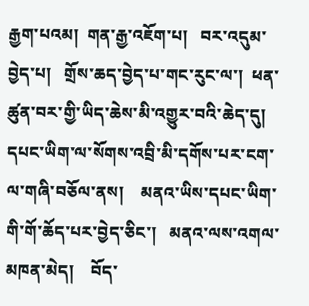རྒྱག་པའམ།  གན་རྒྱ་འཇོག་པ།   བར་འདུམ་བྱེད་པ།   གྲོས་ཆད་བྱེད་པ་གང་རུང་ལ་།  ཕན་ཚུན་བར་གྱི་ཡིད་ཆེས་མི་འགྱུར་བའི་ཆེད་དུ།      དཔང་ཡིག་ལ་སོགས་འབྲི་མི་དགོས་པར་ངག་ལ་གཞི་བཅོལ་ནས།    མནའ་ཡིས་དཔང་ཡིག་གི་གོ་ཆོད་པར་བྱེད་ཅིང་།   མནའ་ལས་འགལ་མཁན་མེད།    བོད་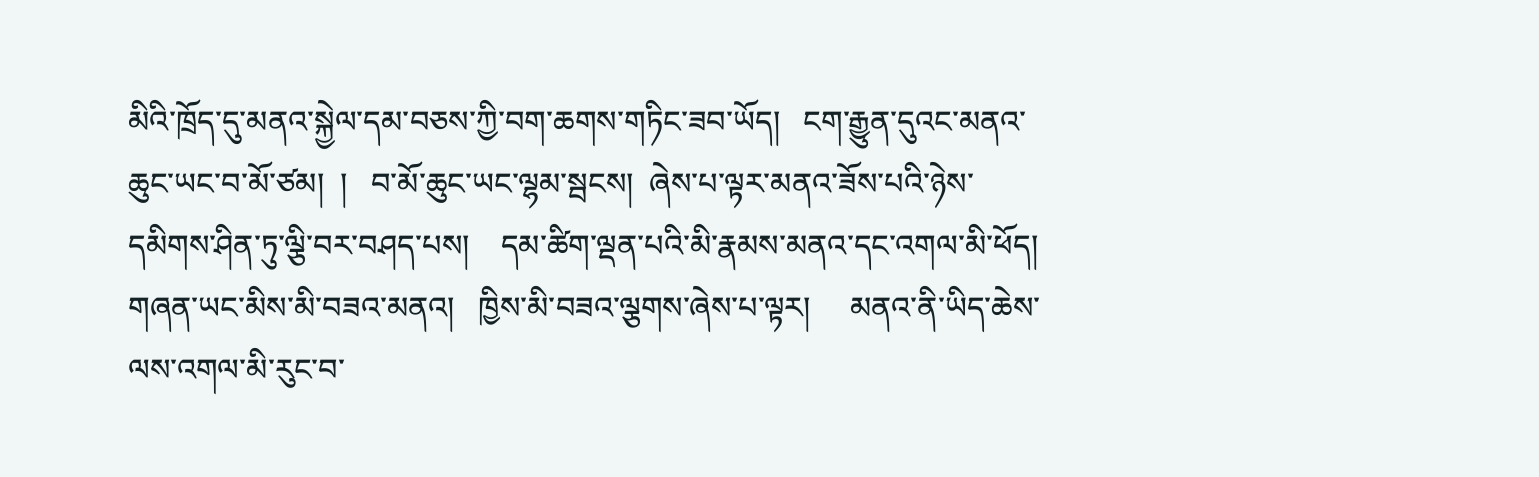མིའི་ཁྲོད་དུ་མནའ་སྐྱེལ་དམ་བཅས་ཀྱི་བག་ཆགས་གཏིང་ཟབ་ཡོད།   ངག་རྒྱུན་དུའང་མནའ་ཆུང་ཡང་བ་མོ་ཙམ།  །   བ་མོ་ཆུང་ཡང་ལྷམ་སྦངས།  ཞེས་པ་ལྟར་མནའ་ཟོས་པའི་ཉེས་དམིགས་ཤིན་ཏུ་ལྕི་བར་བཤད་པས།    དམ་ཚིག་ལྡན་པའི་མི་རྣམས་མནའ་དང་འགལ་མི་ཕོད།   གཞན་ཡང་མིས་མི་བཟའ་མནའ།   ཁྱིས་མི་བཟའ་ལྕགས་ཞེས་པ་ལྟར།     མནའ་ནི་ཡིད་ཆེས་ལས་འགལ་མི་རུང་བ་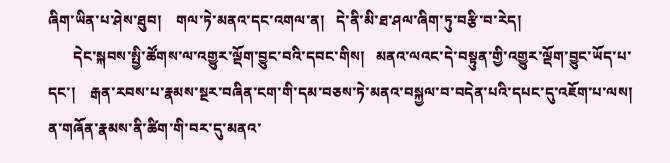ཞིག་ཡིན་པ་ཤེས་ཐུབ།    གལ་ཏེ་མནའ་དང་འགལ་ན།   དེ་ནི་མི་ཐ་ཤལ་ཞིག་ཏུ་བརྩི་བ་རེད།
       དེང་སྐབས་སྤྱི་ཚོགས་ལ་འགྱུར་ལྡོག་བྱུང་བའི་དབང་གིས།   མནའ་ལའང་དེ་བསྟུན་གྱི་འགྱུར་ལྡོག་བྱུང་ཡོད་པ་དང་།    རྒན་རབས་པ་རྣམས་སྔར་བཞིན་ངག་གི་དམ་བཅས་ཏེ་མནའ་བསྐྱལ་བ་བདེན་པའི་དཔང་དུ་འཇོག་པ་ལས།    ན་གཞོན་རྣམས་ནི་ཚིག་གི་བར་དུ་མནའ་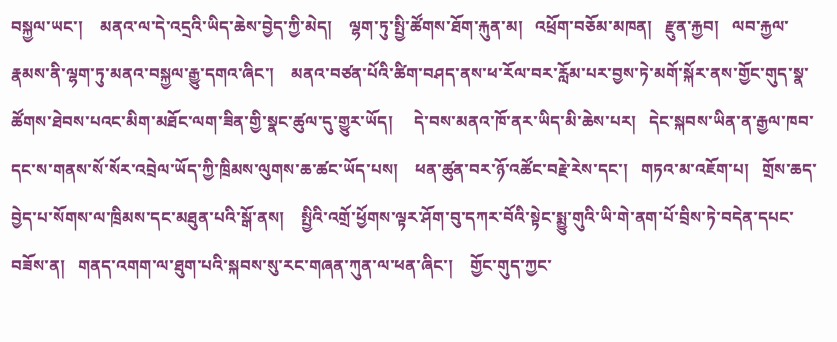བསྐྱལ་ཡང་།    མནའ་ལ་དེ་འདྲའི་ཡིད་ཆེས་བྱེད་ཀྱི་མེད།    ལྷག་ཏུ་སྤྱི་ཚོགས་ཐོག་རྐུན་མ།   འཕྲོག་བཅོམ་མཁན།   རྫུན་རྐྱབ།   ལབ་རྐྱལ་རྣམས་ནི་ལྷག་ཏུ་མནའ་བསྐྱལ་རྒྱུ་དགའ་ཞིང་།    མནའ་བཙན་པོའི་ཚིག་བཤད་ནས་ཕ་རོལ་བར་རློམ་པར་བྱས་ཏེ་མགོ་སྐོར་ནས་གྱོང་གུད་སྣ་ཚོགས་ཐེབས་པའང་མིག་མཐོང་ལག་ཟིན་གྱི་སྣང་ཚུལ་དུ་གྱུར་ཡོད།     དེ་བས་མནའ་ཁོ་ནར་ཡིད་མི་ཆེས་པར།   དེང་སྐབས་ཡིན་ན་རྒྱལ་ཁབ་དང་ས་གནས་སོ་སོར་འབྲེལ་ཡོད་ཀྱི་ཁྲིམས་ལུགས་ཆ་ཚང་ཡོད་པས།    ཕན་ཚུན་བར་ཉོ་འཚོང་བརྗེ་རེས་དང་།   གཏའ་མ་འཇོག་པ།   གྲོས་ཆད་བྱེད་པ་སོགས་ལ་ཁྲིམས་དང་མཐུན་པའི་སྒོ་ནས།    སྤྱིའི་འགྲོ་ཕྱོགས་ལྟར་ཤོག་བུ་དཀར་བོའི་སྟེང་སྨྱུ་གུའི་ཡི་གེ་ནག་པོ་བྲིས་ཏེ་བདེན་དཔང་བཟོས་ན།   གནད་འགག་ལ་ཐུག་པའི་སྐབས་སུ་རང་གཞན་ཀུན་ལ་ཕན་ཞིང་།    གྱོང་གུད་ཀྱང་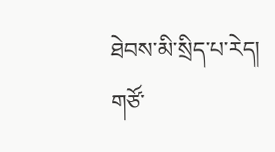ཐེབས་མི་སྲིད་པ་རེད།
གཙོ་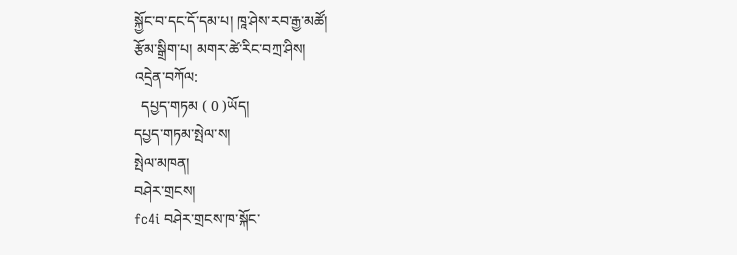སྐྱོང་བ་དང་དོ་དམ་པ། ཁཱ་ཤེས་རབ་རྒྱ་མཚོ།
རྩོམ་སྒྲིག་པ། མགར་ཚེ་རིང་བཀྲ་ཤིས།
འདྲེན་བཀོལ:
  དཔྱད་གཏམ ( 0 )ཡོད།
དཔྱད་གཏམ་སྤེལ་ས།
སྤེལ་མཁན།
བཤེར་གྲངས།
fc4i བཤེར་གྲངས་ཁ་སྐོང་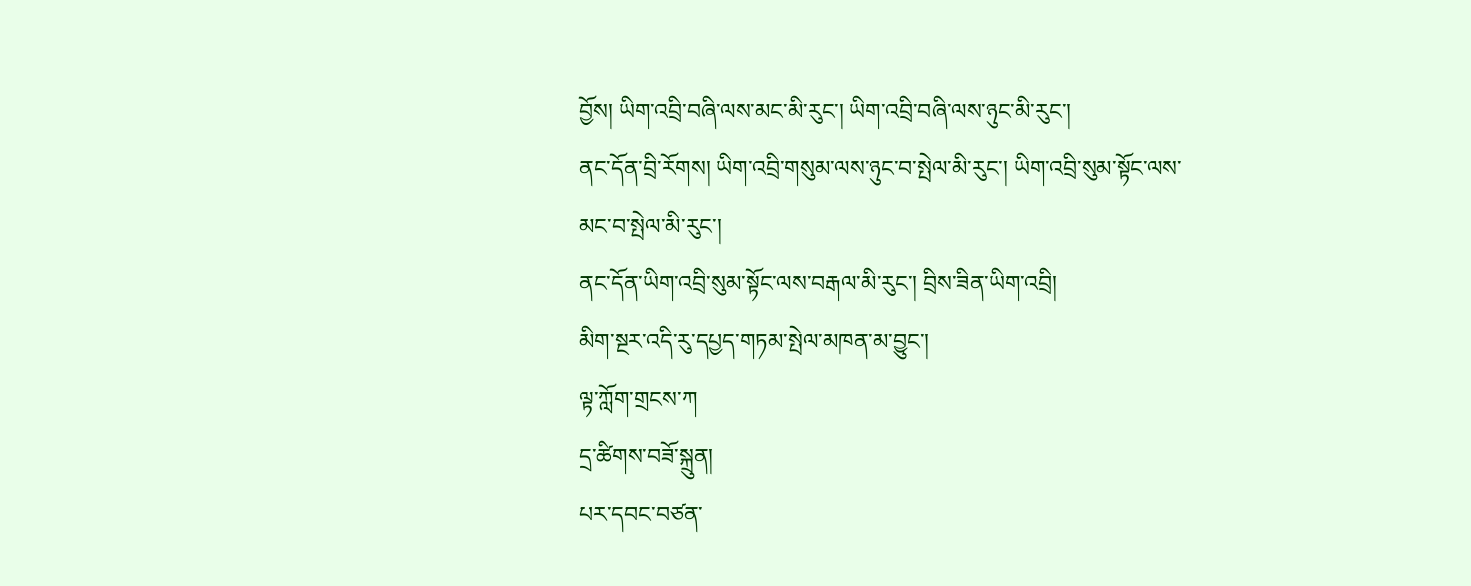བྱོས། ཡིག་འབྲི་བཞི་ལས་མང་མི་རུང་། ཡིག་འབྲི་བཞི་ལས་ཉུང་མི་རུང་།
ནང་དོན་བྲི་རོགས། ཡིག་འབྲི་གསུམ་ལས་ཉུང་བ་སྤེལ་མི་རུང་། ཡིག་འབྲི་སུམ་སྟོང་ལས་མང་བ་སྤེལ་མི་རུང་།
ནང་དོན་ཡིག་འབྲི་སུམ་སྟོང་ལས་བརྒལ་མི་རུང་། བྲིས་ཟིན་ཡིག་འབྲི།
མིག་སྔར་འདི་རུ་དཔྱད་གཏམ་སྤེལ་མཁན་མ་བྱུང་།
ལྟ་ཀློག་གྲངས་ཀ
དྲ་ཚིགས་བཟོ་སྐྲུན།
པར་དབང་བཙན་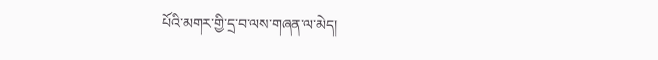པོའི་མགར་གྱི་དྲ་བ་ལས་གཞན་ལ་མེད།